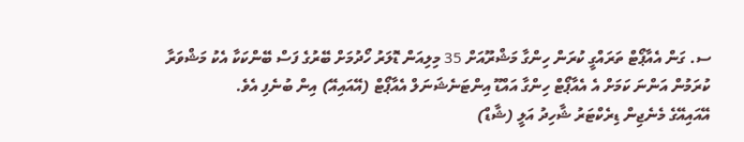ސ. ގަން އެއާޕޯޓް ތަރައްގީ ކުރަން ހިންގާ މަޝްރޫއަށް 35 މިލިއަން ޑޮލަރު ހޯދުމަށް ބޭރުގެ ފަސް ބޭންކަކާ އެކު މަޝްވަރާ ކުރަމުން އަންނަ ކަމަށް އެ އެއާޕޯޓް ހިންގާ އައްޑޫ އިންޓަނެޝަނަލް އެއާޕޯޓް (އޭއައިއޭ) އިން ބުނެފި އެވެ.
އޭއައިއޭގެ މެނެޖިން ޑިރެކްޓަރު ޝާހިދު އަލީ (ޝާޑް)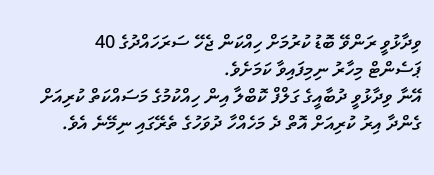ވިދާޅުވީ ރަންވޭ ބޮޑު ކުރުމަށް ހިއްކަން ޖެހޭ ސަރަހައްދުގެ 40 ޕަސެންޓް މިހާރު ނިމިފައިވާ ކަމަށެވެ.
އޭނާ ވިދާޅުވީ ދުބާއީގެ ގަލްފް ކޮބްލާ އިން ހިއްކުމުގެ މަސައްކަތް ކުރިއަށް ގެންދާ އިރު ކުރިއަށް އޮތް ދެ މަހެއްހާ ދުވަހުގެ ތެރޭގައި ނިމޭނެ އެވެ.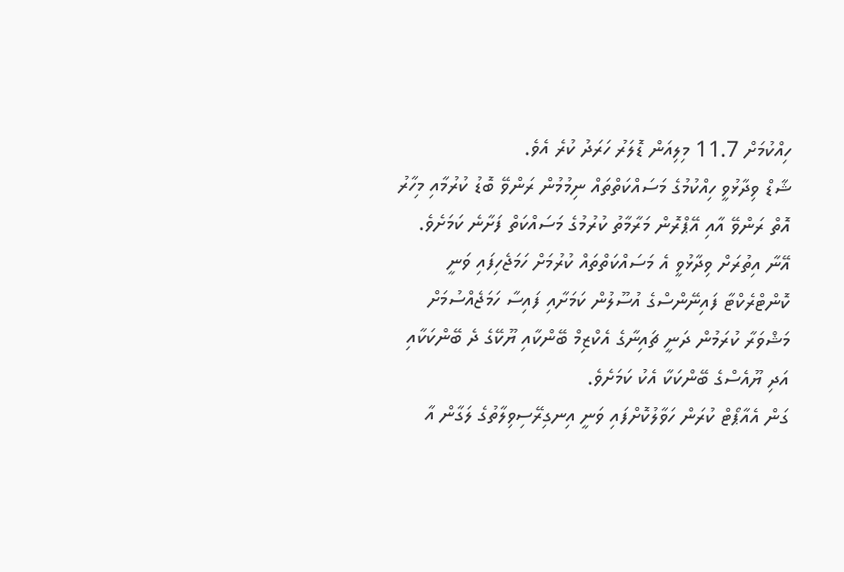ހިއްކުމަށް 11.7 މިލިއަން ޑޮލަރު ހަރަދު ކުރެ އެވެ.
ޝާޑް ވިދާޅުވީ ހިއްކުމުގެ މަސައްކަތްތައް ނިމުމުން ރަންވޭ ބޮޑު ކުރުމާއި މިހާރު އޮތް ރަންވޭ އާއި އޭޕްރޮން މަރާމާތު ކުރުމުގެ މަސައްކަތް ފަށާނެ ކަމަށެވެ.
އޭނާ އިތުރަށް ވިދާޅުވީ އެ މަސައްކަތްތައް ކުރުމަށް ހަމަޖެހިފައި ވަނީ ކޮންޓްރެކްޓާ ފައިނޭންސްގެ އުސޫލުން ކަމަށާއި ފައިސާ ހަމަޖެއްސުމަށް މަޝްވަރާ ކުރަމުން ދަނީ ޗައިނާގެ އެކްޒިމް ބޭންކާއި ޔޫކޭގެ ދެ ބޭންކަކާއި އަދި ޔޫއެސްގެ ބޭންކަކާ އެކު ކަމަށެވެ.
ގަން އެއާޕޯޓް ކުރަން ހަވާލުކޮށްފައި ވަނީ އިނގިރޭސިވިލާތުގެ ލަގާން އާ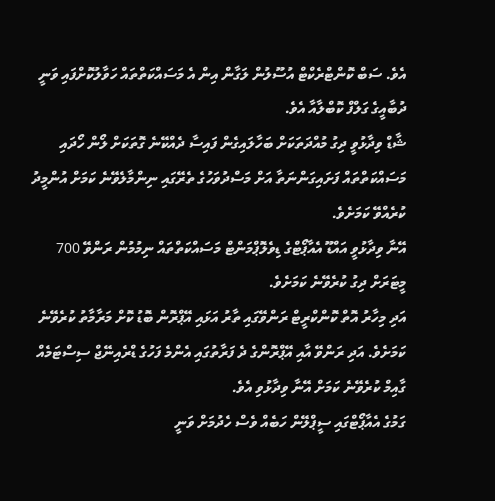އެވެ. ސަބް ކޮންޓްރެކްޓް އުސޫލުން ލަގާން އިން އެ މަސައްކަތްތައް ހަވާލުކޮށްފައި ވަނީ ދުބާއީގެ ގަލްފް ކޮބްލާއާ އެވެ.
ޝާޑް ވިދާޅުވީ ދިގު މުއްދަތަކަށް ބަހާލައިގެން ފައިސާ ދެއްކޭނެ ގޮތަކަށް ލޯން ހޯދައި މަސައްކަތްތައް ފަށައިގަންނަތާ އަށް މަސްދުވަހުގެ ތެރޭގައި ނިންމާލެވޭނެ ކަމަށް އުންމީދު ކުރެއްވޭ ކަމަށެވެ.
އޭނާ ވިދާޅުވީ އައްޑޫ އެއާޕޯޓްގެ ޑިވެލޮޕްމަންޓް މަސައްކަތްތައް ނިމުމުން ރަންވޭ 700 މީޓަރަށް ދިގު ކުރެވޭނެ ކަމަށެވެ.
އަދި މިހާރު އޮތް ކޮންކްރީޓް ރަންވޭގައި ތާރު އަޅައި އޭޕްރޮން ބޮޑު ކޮށް މަރާމާތު ކުރެވޭނެ ކަމަށެވެ. އަދި ރަންވޭ އާއި އޭޕްރޮންގެ ދެ ފަރާތުގައި އެންމެ ފަހުގެ ޑްރެއިނޭޖް ސިސްޓަމެއް ގާއިމް ކުރެވޭނެ ކަމަށް އޭނާ ވިދާޅުވި އެވެ.
ގަމުގެ އެއާޕޯޓްގައި ސީޕްލޭން ހަބެއް ވެސް ހެދުމަށް ވަނީ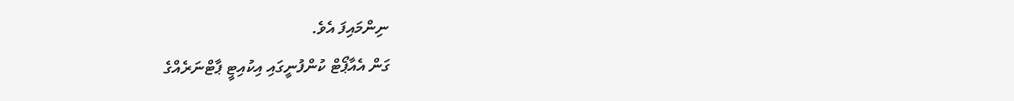ނިންމައިފަ އެވެ.
ގަން އެއާޕޯޓް ކުންފުނީގައި އިކުއިޓީ ޕާޓްނަރެއްގެ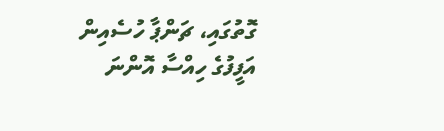ގޮތުގައި، ޗަންޕާ ހުސެއިން އަފީފުގެ ހިއްސާ އޮންނަ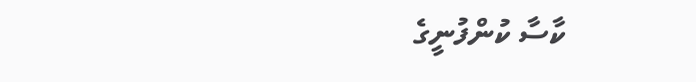ކާސާ ކުންފުނީގެ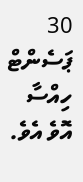30 ޕަސެންޓް ހިއްސާ އޮވެ އެވެ.